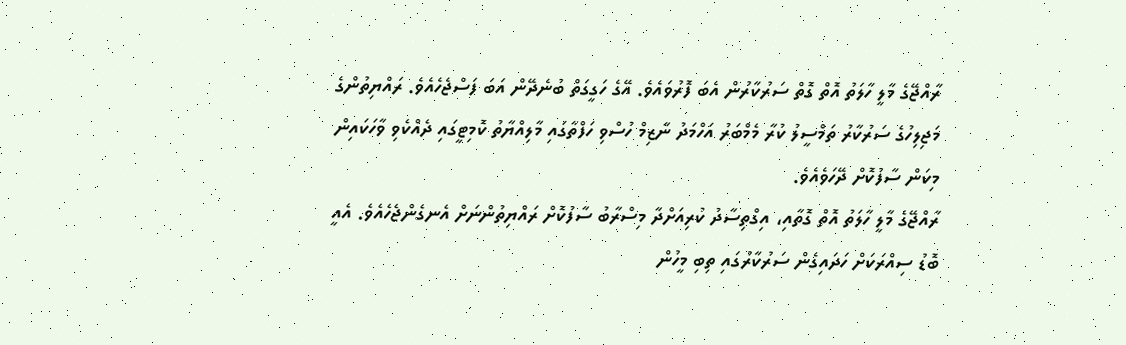ރާއްޖޭގެ މާލީ ހާލަތު އޮތް ގޮތް ސަރުކާރުން އެބަ ފޮރުވައެވެ. އޭގެ ހަގީގަތް ބުނެދޭން އަބަ ފަސްޖެހެއެވެ. ރައްޔިތުންގެ މަޖިލިހުގެ ސަރުކާރު ތަމްސީލު ކުރާ މެމްބަރު އަހްމަދު ނާޒިމް ހުސްވި ހަފްތާގައި މާލިއްޔާތު ކޮމިޓީގައި ދެއްކެވި ވާހަކައިން މިކަން ސާފުކޮށް ދޭހަވެއެވެ.
ރާއްޖޭގެ މާލީ ހާލަތު އޮތް ގޮތާއި، އިގްތިސާދު ކުރިއަށްދާ މިސްރާބު ސާފުކޮށް ރައްޔިތުންނަށް އެނގެންޖެހެއެވެ. އެއީ ބޮޑު ސިއްރަކަށް ހަދައިގެން ސަރުކާރުގައި ތިބި މީހުން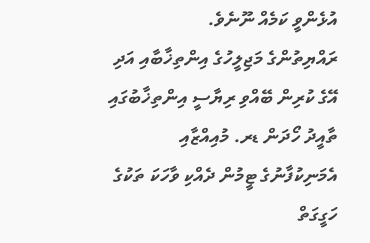އުޅެންވީ ކަމެއް ނޫނެވެ.
ރައްޔިތުންގެ މަޖިލީހުގެ އިންތިޚާބާއި އަދި އޭގެ ކުރިން ބޭއްވި ރިޔާސީ އިންތިޚާބުގައި ތާއީދު ހޯދަން ޑރ. މުއިއްޒާއި އެމަނިކުފާނުގެ ޓީމުން ދެއްކި ވާހަކަ ތަކުގެ ހަގީގަތް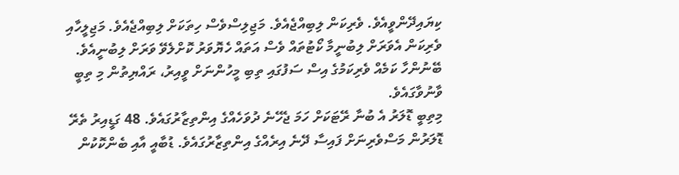ކިޔައިދޭންވީއެވެ. ވެރިކަން ލިބިއްޖެއެވެ. މަޖިލިސްވެސް ހިތަކަށް ލިބިއްޖެއެވެ. މަޖިލީހާއި ވެރިކަން އެވަރަށް ލިބުނީމާ ކޯޓުތައް ވެސް އަތައް ހެޔޮވަރު ކޮށްލެވޭ ވަރަށް ލިބުނީއެވެ. ބޭނުންހާ ކަމެއް ވެރިކަމުގެ އިސް ސަފުގައި ތިބި މީހުންނަށް ވީއިރު، ރައްޔިތުން މި ތިބީ ވާނުވާގައެވެ.
މިތިބީ ޑޮލަރު އެ ބުނާ ރޭޓަކަށް ހަމަ ޖެހޭނެ ދުވަހެއްގެ އިންތިޒާރުގައެވެ. 48 ގަޑީއިރު ތެރޭ ޑޮލަރުން މަސްވެރިނަށް ފައިސާ ދޭނެ އިރެއްގެ އިންތިޒާރުގައެވެ. ޑުބާއީ އާއި ބެންކޮކުން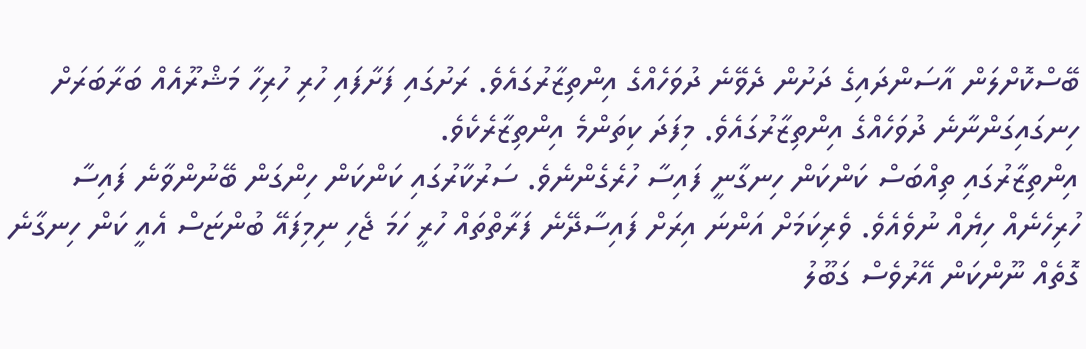ބޭސްކޮށްލަން އާސަންދައިގެ ދަށުން ދެވޭނެ ދުވަހެއްގެ އިންތިޒާރުގައެވެ. ރަށުގައި ފަށާފައި ހުރި ހުރިހާ މަޝްރޫއެއް ބަރާބަރަށް ހިނގައިގަންނާނެ ދުވަހެއްގެ އިންތިޒާރުގައެވެ. މިފަދަ ކިތަންމެ އިންތިޒާރެކެވެ.
އިންތިޒާރުގައި ތިއްބަސް ކަންކަން ހިނގާނީ ފައިސާ ހުރެގެންނެވެ. ސަރުކާރުގައި ކަންކަން ހިންގަން ބޭނުންވާނެ ފައިސާ ހުރިހެނެއް ހިޔެއް ނުވެއެވެ. ވެރިކަމަށް އަންނަ އިރަށް ފައިސާދޭނެ ފަރާތްތައް ހުރީ ހަމަ ޖެހި ނިމިފައޭ ބުންޏަސް އެއީ ކަން ހިނގާނެ ގޮތެއް ނޫންކަން އޭރުވެސް ގަބޫލު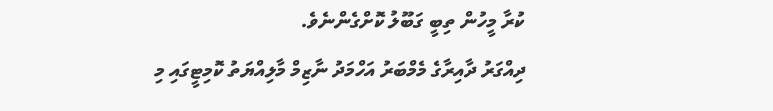ކުރާ މީހުން ތިބީ ގަބޫލު ކޮށްގެންނެވެ.
ދިއްގަރު ދާއިރާގެ މެމްބަރު އަހްމަދު ނާޒިމް މާލިއްޔަތު ކޮމިޓީގައި މި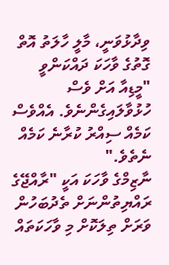ވިދާޅުވަނީ، މާލީ ހާލަތު އޮތް ގޮތުގެ ވާހަކަ ދައްކަންވީ "މީޑިއާ އަށް ވެސް ހުޅުވާލައިގެންނެވެ. އެއްވެސް ކަމެއް ސިއްރު ކުރާނެ ކަމެއް ނެތެވެ."
ނާޒިމްގެ ވާހަކަ އަކީ "ރާއްޖޭގެ ރައްޔިތުންނަށް ތެދުބަހުން ވަރަށް ތިލަކޮށް މި ވާހަކަތައް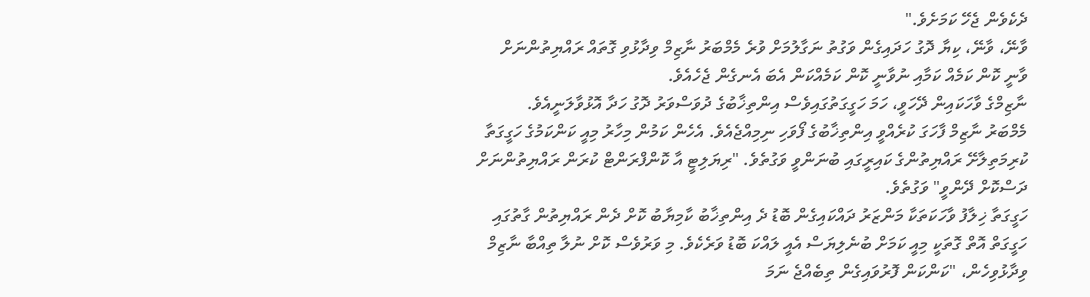ދެކެވެން ޖެހޭ ކަމަށެވެ."
ވާނޭ، ވާނޭ، ކިޔާ ދޮގު ހަދައިގެން ވަގުތު ނަގާލުމަށް ވުރެ މެމްބަރު ނާޒިމް ވިދާޅުވި ގޮތައް ރައްޔިތުންނަށް ވާނީ ކޮން ކަމެއް ކަމާއި ނުވާނީ ކޮން ކަމެއްކަން އެބަ އެނގެން ޖެހެއެވެ.
ނާޒިމްގެ ވާހަކައިން ދޭހަވީ، ހަމަ ހަގީގަތުގައިވެސް އިންތިޚާބުގެ ދުވަސްވަރު ދޮގު ހަދާ އޮޅުވާލަނީއެވެ.
މެމްބަރު ނާޒިމް ފާހަގަ ކުރެއްވީ އިންތިޚާބުގެ ފޯވަހި ނިމިއްޖެއެވެ. އެހެން ކަމުން މިހާރު މިއީ ކަންކަމުގެ ހަގީގަތާ ކުރިމަތިލާށޭ ރައްޔިތުންގެ ކައިރީގައި ބުނަންވީ ވަގުތެވެ. "ރިޔަލިޓީ އާ ކޮންފްރަންޓް ކުރަން ރައްޔިތުންނަށް ދަސްކޮށް ދޭންވީ" ވަގުތެވެ.
ހަގީގަތާ ޚިލާފު ވާހަކަތަކާ މަންޒަރު ދައްކައިގެން ބޮޑު ދެ އިންތިޚާބު ކާމިޔާބު ކޮށް ދެން ރައްޔިތުން ގާތުގައި ހަގީގަތް އޮތް ގޮތަކީ މިއީ ކަމަށް ބުނެލިޔަސް އެއީ ލައްކަ ބޮޑު ވަރެކެވެ. މި ވަރުވެސް ކޮށް ނުލާ ތިއްބާ ނާޒިމް ވިދާޅުވިހެން، "ކަންކަން ފޮރުވައިގެން ތިބެއްޖެ ނަމަ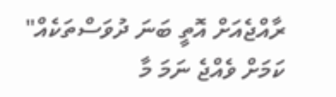ރާއްޖެއަށް އޮތީ ބަނަ ދުވަސްތަކެއް" ކަމަށް ވެއްޖެ ނަމަ މާ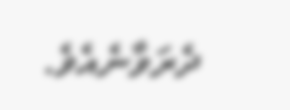ދެރަވާނެއެވެ.